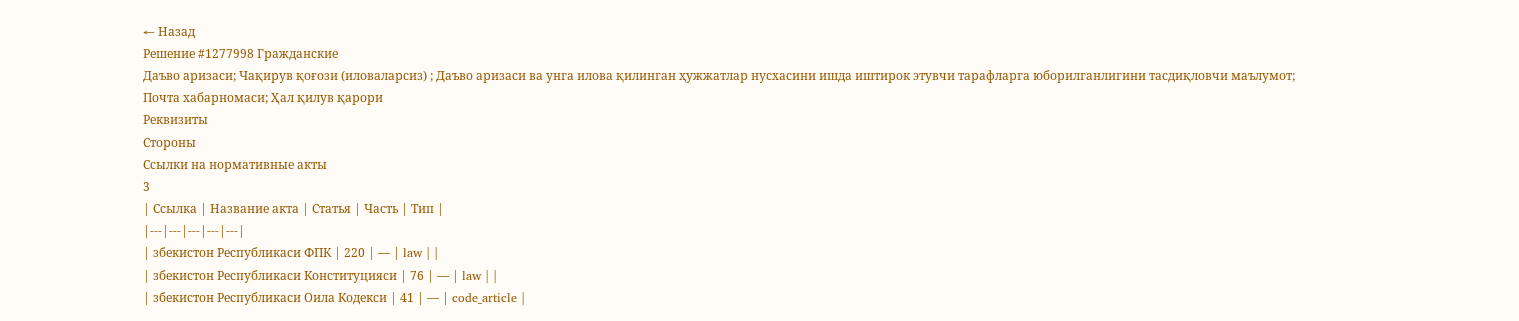← Назад
Решение #1277998 Гражданские
Даъво аризаси; Чақирув қоғози (иловаларсиз) ; Даъво аризаси ва унга илова қилинган ҳужжатлар нусхасини ишда иштирок этувчи тарафларга юборилганлигини тасдиқловчи маълумот; Почта хабарномаси; Ҳал қилув қарори
Реквизиты
Стороны
Ссылки на нормативные акты
3
| Ссылка | Название акта | Статья | Часть | Тип |
|---|---|---|---|---|
| збекистон Республикаси ФПК | 220 | — | law | |
| збекистон Республикаси Конституцияси | 76 | — | law | |
| збекистон Республикаси Оила Кодекси | 41 | — | code_article |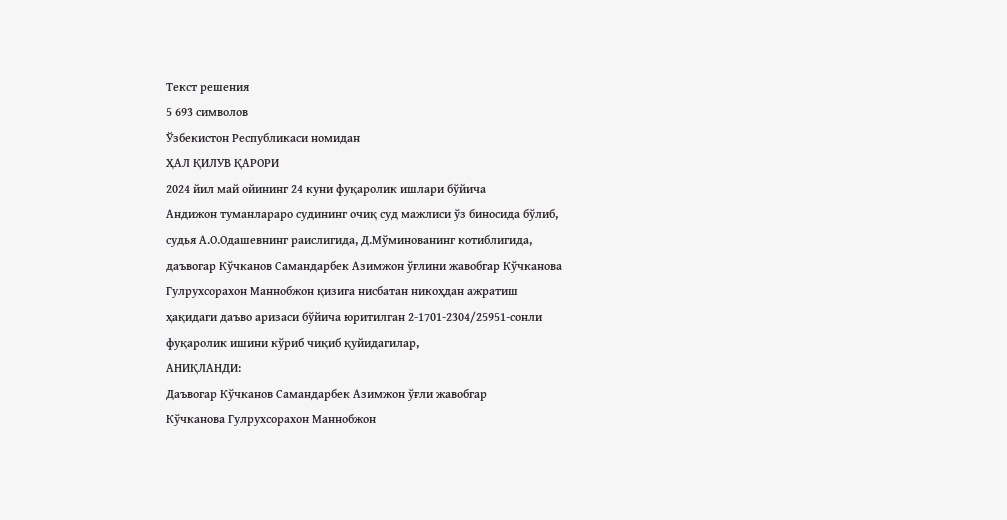Текст решения
5 693 символов
Ўзбекистон Республикаси номидан
ҲАЛ ҚИЛУВ ҚАРОРИ
2024 йил май ойининг 24 куни фуқаролик ишлари бўйича
Андижон туманлараро судининг очиқ суд мажлиси ўз биносида бўлиб,
судья А.О.Одашевнинг раислигида, Д.Мўминованинг котиблигида,
даъвогар Кўчканов Самандарбек Азимжон ўғлини жавобгар Кўчканова
Гулрухсорахон Маннобжон қизига нисбатан никоҳдан ажратиш
ҳақидаги даъво аризаси бўйича юритилган 2-1701-2304/25951-сонли
фуқаролик ишини кўриб чиқиб қуйидагилар,
АНИҚЛАНДИ:
Даъвогар Кўчканов Самандарбек Азимжон ўғли жавобгар
Кўчканова Гулрухсорахон Маннобжон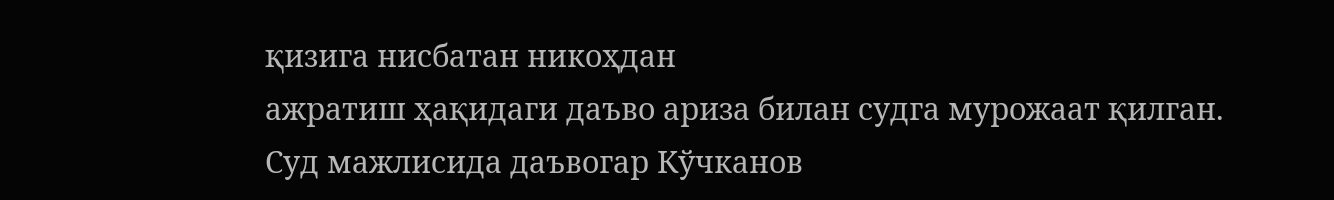қизига нисбатан никоҳдан
ажратиш ҳақидаги даъво ариза билан судга мурожаат қилган.
Суд мажлисида даъвогар Кўчканов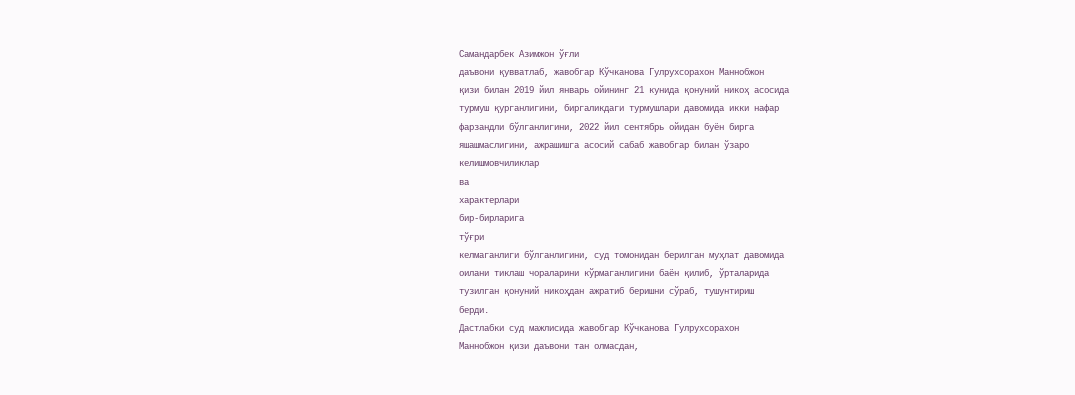Самандарбек Азимжон ўғли
даъвони қувватлаб, жавобгар Кўчканова Гулрухсорахон Маннобжон
қизи билан 2019 йил январь ойининг 21 кунида қонуний никоҳ асосида
турмуш қурганлигини, биргаликдаги турмушлари давомида икки нафар
фарзандли бўлганлигини, 2022 йил сентябрь ойидан буён бирга
яшашмаслигини, ажрашишга асосий сабаб жавобгар билан ўзаро
келишмовчиликлар
ва
характерлари
бир-бирларига
тўғри
келмаганлиги бўлганлигини, суд томонидан берилган муҳлат давомида
оилани тиклаш чораларини кўрмаганлигини баён қилиб, ўрталарида
тузилган қонуний никоҳдан ажратиб беришни сўраб, тушунтириш
берди.
Дастлабки суд мажлисида жавобгар Кўчканова Гулрухсорахон
Маннобжон қизи даъвони тан олмасдан,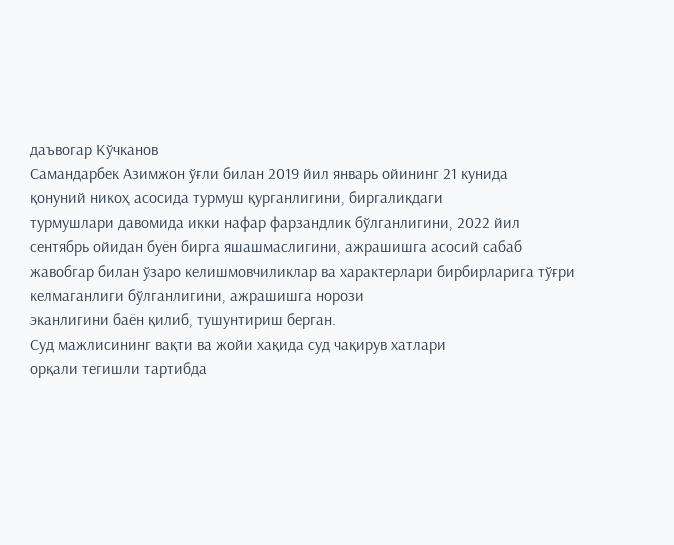даъвогар Кўчканов
Самандарбек Азимжон ўғли билан 2019 йил январь ойининг 21 кунида
қонуний никоҳ асосида турмуш қурганлигини, биргаликдаги
турмушлари давомида икки нафар фарзандлик бўлганлигини, 2022 йил
сентябрь ойидан буён бирга яшашмаслигини, ажрашишга асосий сабаб
жавобгар билан ўзаро келишмовчиликлар ва характерлари бирбирларига тўғри келмаганлиги бўлганлигини, ажрашишга норози
эканлигини баён қилиб, тушунтириш берган.
Суд мажлисининг вақти ва жойи хақида суд чақирув хатлари
орқали тегишли тартибда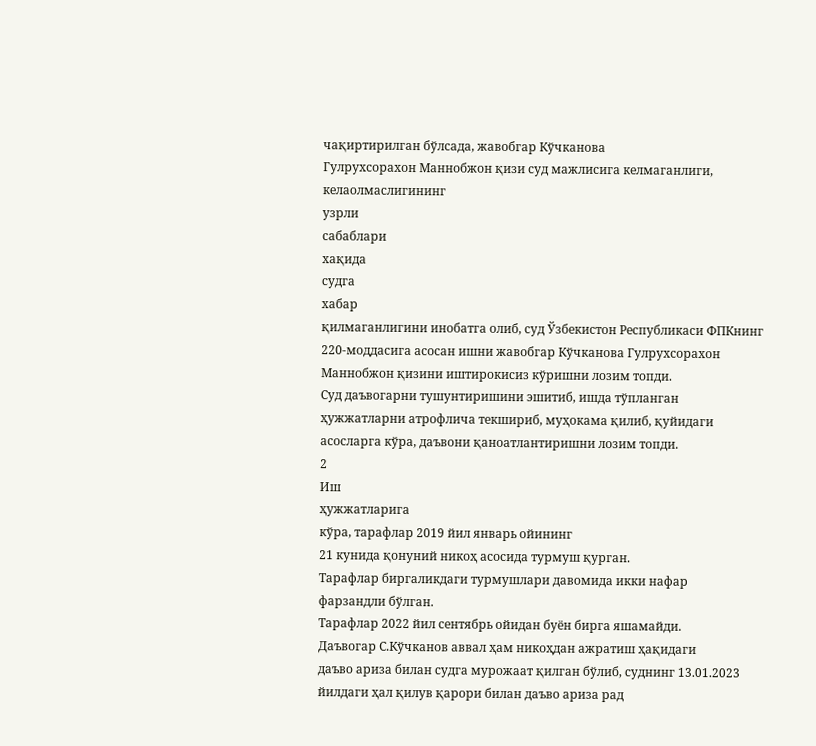чақиртирилган бўлсада, жавобгар Кўчканова
Гулрухсорахон Маннобжон қизи суд мажлисига келмаганлиги,
келаолмаслигининг
узрли
сабаблари
хақида
судга
хабар
қилмаганлигини инобатга олиб, суд Ўзбекистон Республикаси ФПКнинг
220-моддасига асосан ишни жавобгар Кўчканова Гулрухсорахон
Маннобжон қизини иштирокисиз кўришни лозим топди.
Суд даъвогарни тушунтиришини эшитиб, ишда тўпланган
ҳужжатларни атрофлича текшириб, муҳокама қилиб, қуйидаги
асосларга кўра, даъвони қаноатлантиришни лозим топди.
2
Иш
ҳужжатларига
кўра, тарафлар 2019 йил январь ойининг
21 кунида қонуний никоҳ асосида турмуш қурган.
Тарафлар биргаликдаги турмушлари давомида икки нафар
фарзандли бўлган.
Тарафлар 2022 йил сентябрь ойидан буён бирга яшамайди.
Даъвогар С.Кўчканов аввал ҳам никоҳдан ажратиш ҳақидаги
даъво ариза билан судга мурожаат қилган бўлиб, суднинг 13.01.2023
йилдаги ҳал қилув қарори билан даъво ариза рад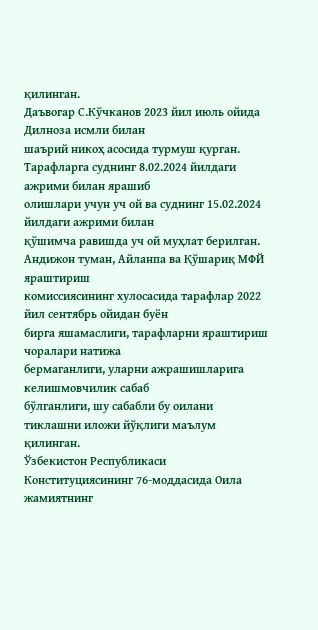қилинган.
Даъвогар С.Кўчканов 2023 йил июль ойида Дилноза исмли билан
шаърий никоҳ асосида турмуш қурган.
Тарафларга суднинг 8.02.2024 йилдаги ажрими билан ярашиб
олишлари учун уч ой ва суднинг 15.02.2024 йилдаги ажрими билан
қўшимча равишда уч ой муҳлат берилган.
Андижон туман, Айланпа ва Қўшариқ МФЙ яраштириш
комиссиясининг хулосасида тарафлар 2022 йил сентябрь ойидан буён
бирга яшамаслиги, тарафларни яраштириш чоралари натижа
бермаганлиги, уларни ажрашишларига келишмовчилик сабаб
бўлганлиги, шу сабабли бу оилани тиклашни иложи йўқлиги маълум
қилинган.
Ўзбекистон Республикаси Конституциясининг 76-моддасида Оила
жамиятнинг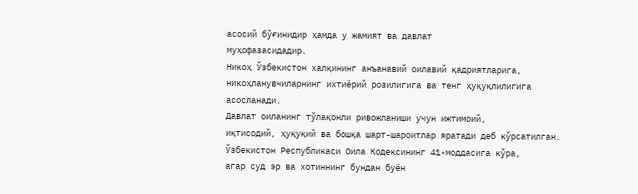асосий бўғинидир ҳамда у жамият ва давлат
муҳофазасидадир.
Никоҳ Ўзбекистон халқининг анъанавий оилавий қадриятларига,
никоҳланувчиларнинг ихтиёрий розилигига ва тенг ҳуқуқлилигига
асосланади.
Давлат оиланинг тўлақонли ривожланиши учун ижтимоий,
иқтисодий, ҳуқуқий ва бошқа шарт-шароитлар яратади деб кўрсатилган.
Ўзбекистон Республикаси Оила Кодексининг 41-моддасига кўра,
агар суд эр ва хотиннинг бундан буён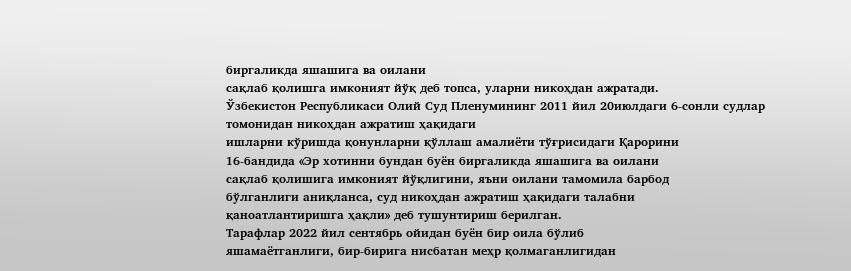биргаликда яшашига ва оилани
сақлаб қолишга имконият йўқ деб топса, уларни никоҳдан ажратади.
Ўзбекистон Республикаси Олий Суд Пленумининг 2011 йил 20июлдаги 6-сонли судлар томонидан никоҳдан ажратиш ҳақидаги
ишларни кўришда қонунларни қўллаш амалиёти тўғрисидаги Қарорини
16-бандида «Эр хотинни бундан буён биргаликда яшашига ва оилани
сақлаб қолишига имконият йўқлигини, яъни оилани тамомила барбод
бўлганлиги аниқланса, суд никоҳдан ажратиш ҳақидаги талабни
қаноатлантиришга ҳақли» деб тушунтириш берилган.
Тарафлар 2022 йил сентябрь ойидан буён бир оила бўлиб
яшамаётганлиги, бир-бирига нисбатан меҳр қолмаганлигидан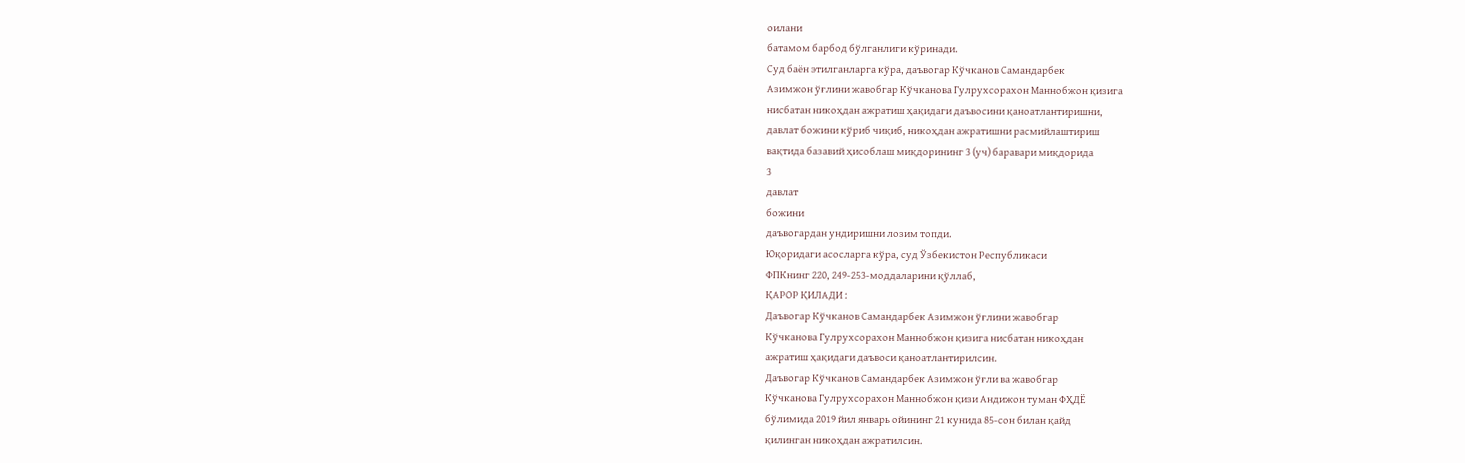оилани
батамом барбод бўлганлиги кўринади.
Суд баён этилганларга кўра, даъвогар Кўчканов Самандарбек
Азимжон ўғлини жавобгар Кўчканова Гулрухсорахон Маннобжон қизига
нисбатан никоҳдан ажратиш ҳақидаги даъвосини қаноатлантиришни,
давлат божини кўриб чиқиб, никоҳдан ажратишни расмийлаштириш
вақтида базавий ҳисоблаш миқдорининг 3 (уч) баравари миқдорида
3
давлат
божини
даъвогардан ундиришни лозим топди.
Юқоридаги асосларга кўра, суд Ўзбекистон Республикаси
ФПКнинг 220, 249-253-моддаларини қўллаб,
ҚАРОР ҚИЛАДИ :
Даъвогар Кўчканов Самандарбек Азимжон ўғлини жавобгар
Кўчканова Гулрухсорахон Маннобжон қизига нисбатан никоҳдан
ажратиш ҳақидаги даъвоси қаноатлантирилсин.
Даъвогар Кўчканов Самандарбек Азимжон ўғли ва жавобгар
Кўчканова Гулрухсорахон Маннобжон қизи Андижон туман ФҲДЁ
бўлимида 2019 йил январь ойининг 21 кунида 85-сон билан қайд
қилинган никоҳдан ажратилсин.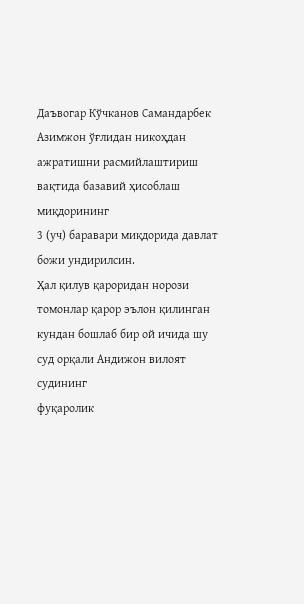Даъвогар Кўчканов Самандарбек Азимжон ўғлидан никоҳдан
ажратишни расмийлаштириш вақтида базавий ҳисоблаш миқдорининг
3 (уч) баравари миқдорида давлат божи ундирилсин.
Ҳал қилув қароридан норози томонлар қарор эълон қилинган
кундан бошлаб бир ой ичида шу суд орқали Андижон вилоят судининг
фуқаролик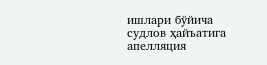ишлари бўйича судлов ҳайъатига апелляция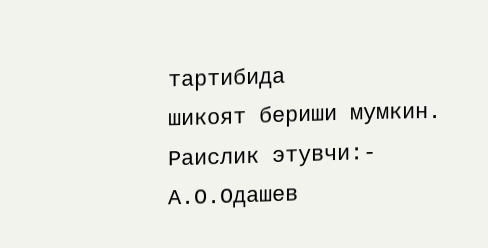тартибида
шикоят бериши мумкин.
Раислик этувчи:-
А.О.Одашев